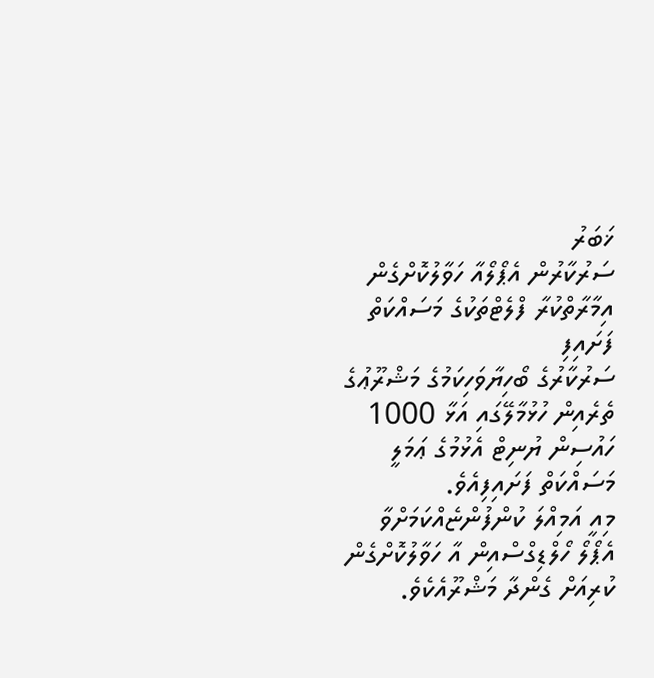ޚަބަރު
ސަރުކާރުން އެޕޯލޯއާ ހަވާލުކޮށްގެން އިމާރާތްކުރާ ފްލެޓްތަކުގެ މަސައްކަތް ފަށައިފި
ސަރުކާރުގެ ބޯހިޔާވަހިކަމުގެ މަޝްރޫޢުގެ ތެރެއިން ހުޅުމާލޭގައި އަޅާ 1000 ހައުސިން ޔުނިޓް އެޅުމުގެ ޢަމަލީ މަސައްކަތް ފަށައިފިއެވެ.
މިއީ އަމިއްލަ ކުންފުންޏެއްކަމަށްވާ އެޕޯލޯ ހޯލްޑިގްސްއިން އާ ހަވާލުކޮށްގެން ކުރިއަށް ގެންދާ މަޝްރޫއެކެވެ.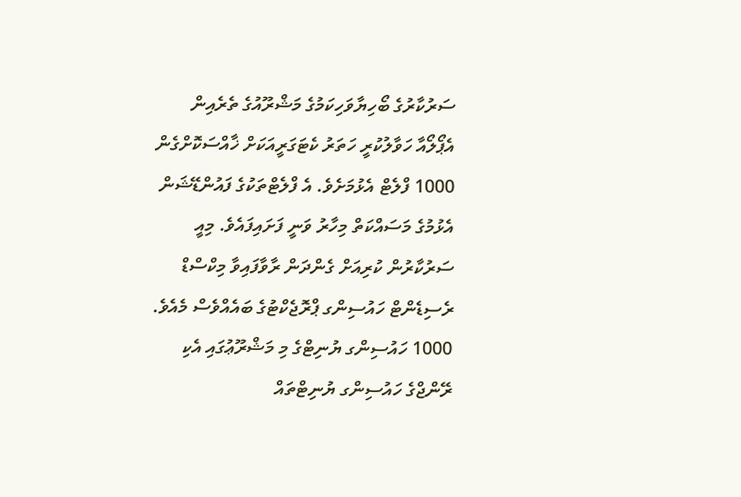ސަރުކާރުގެ ބޯހިޔާވަހިކަމުގެ މަޝްރޫއުގެ ތެރެއިން އެޕޯލޯއާ ހަވާލުކުރީ ހަތަރު ކެޓަގަރީއަކަށް ޚާއްސަކޮށްގެން 1000 ފްލެޓް އެޅުމަށެވެ. އެ ފްލެޓްތަކުގެ ފައުންޑޭޝަން އެޅުމުގެ މަސައްކަތް މިހާރު ވަނީ ފަށައިފައެވެ. މިއީ ސަރުކާރުން ކުރިއަށް ގެންދަން ރާވާފައިވާ މިކްސްޑް ރެސިޑެންޓް ހައުސިންގ ޕްރޮޖެކްޓުގެ ބައެއްވެސް މެއެވެ.
1000 ހައުސިންގ ޔުނިޓްގެ މި މަޝްރޫޢުގައި އެކި ރޭންޖްގެ ހައުސިންގ ޔުނިޓްތައް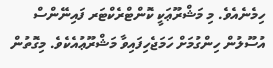ހިމެނެއެވެ. މި މަޝްރޫޢަކީ ކޮންޓްރެކްޓަރ ފައިނޭންސް އުސޫލުން ހިންގުމަށް ހަމަޖެހިފައިވާ މަޝްރޫޢުއެކެވެ. މިގޮތުން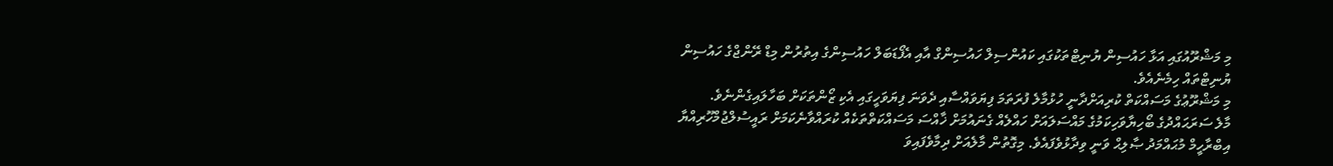މި މަޝްރޫއުގައި އަޅާ ހައުސިން ޔުނިޓްތަކުގައި ކައުންސިލް ހައުސިންގް އާއި އެފޯޑަބަލް ހައުސިންގެ އިތުރުން މިޑް ރޭންޖްގެ ހައުސިން ޔުނިޓްތައް ހިމެނެއެވެ.
މި މަޝްރޫޢުގެ މަސައްކަތް ކުރިއަށްދާނީ ހުޅުމާލެ ފުރަތަމަ ފިޔަވައްސާއި ދެވަނަ ފިޔަވަހީގައި އެކި ޒޯންތަކަށް ބަހާލައިގެންނެވެ.
މާލެ ސަރަޙައްދުގެ ބޯހިޔާވަހިކަމުގެ މައްސަލައަށް ހައްލެއް ގެނައުމަށް ޚާއްސަ މަސައްކަތްތަކެއް ކުރައްވާނެކަމަށް ރައީސުލްޖުމްހޫރިއްޔާ އިބްރާހީމް މުޙައްމަދު ޞާލިޙް ވަނީ ވިދާޅުވެފައެވެ. މިގޮތުން މާލެއަށް ދިމާވެފައިވަ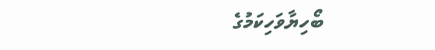ބޯހިޔާވަހިކަމުގެ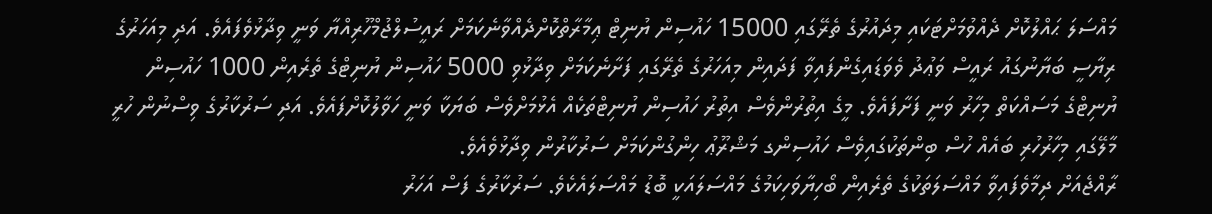މައްސަލަ ޙައްލުކޮށް ދެއްވުމަށްޓަކައި މިދައުރުގެ ތެރޭގައި 15000 ހައުސިން ޔުނިޓް ޢިމާރާތްކޮށްދެއްވާނެކަމަށް ރައީސުލްޖުމްހޫރިއްޔާ ވަނީ ވިދާޅުވެފައެވެ. އަދި މިއަހަރުގެ ރިޔާސީ ބަޔާނުގައު ރައީސް ވަޢުދު ވެވަޑައިގެންފައިވާ ފަދައިން މިއަހަރުގެ ތެރޭގައި ފަށާނެކަމަށް ވިދާޅުވި 5000 ހައުސިން ޔުނިޓްގެ ތެރެއިން 1000 ހައުސިން ޔުނިޓްގެ މަސައްކަތް މިހާރު ވަނީ ފަށާފައެވެ. މީގެ އިތުރުންވެސް އިތުރު ހައުސިން ޔުނިޓްތަކެއް އެޅުމަށްވެސް ބަޔަކާ ވަނީ ހަވާލުކޮށްފައެވެ. އަދި ސަރުކާރުގެ ވިސްނުން ހުރީ މާލޭގައި މިހާރުހުރި ބައެއް ހުސް ބިންތަކުގައިވެސް ހައުސިންގ މަޝްރޫޢު ހިންގުންކަމަށް ސަރުކާރުން ވިދާޅުވެއެވެ.
ރާއްޖެއަށް ދިމާވެފައިވާ މައްސަލަތަކުގެ ތެރެއިން ބޯހިޔާވަހިކަމުގެ މައްސަލައަކީ ބޮޑު މައްސަލައެކެވެ. ސަރުކާރުގެ ފަސް އަހަރު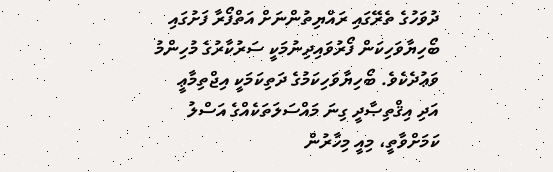ދުވަހުގެ ތެރޭގައި ރައްޔިތުންނަށް އަތްފޯރާ ފަށުގައި ބޯހިޔާވަހިކަން ފޯރުވައިދިނުމަކީ ސަރުކާރުގެ މުހިންމު ވަޢުދެކެވެ. ބޯހިޔާވަހިކަމުގެ ދަތިކަމަކީ އިޖްތިމާޢީ އަދި އިޤްތިޞާދީ ގިނަ މައްސަލަތަކެއްގެ އަސްލު ކަމަށްވާތީ، މިއީ މިހާރުން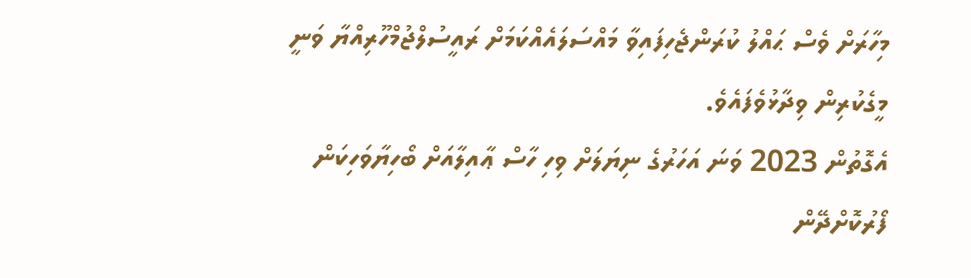މިހާރަށް ވެސް ޙައްލު ކުރަންޖެހިފައިވާ މައްސަލައެއްކަމަށް ރައީސުލްޖުމްހޫރިއްޔާ ވަނީ މީގެކުރިން ވިދާޅުވެފައެވެ.
އެގޮތުން 2023 ވަނަ އަހަރުގެ ނިޔަލަށް ވިހި ހާސް ޢާއިލާއަށް ބޯހިޔާވަހިކަން ފޯރުކޮށްދޭން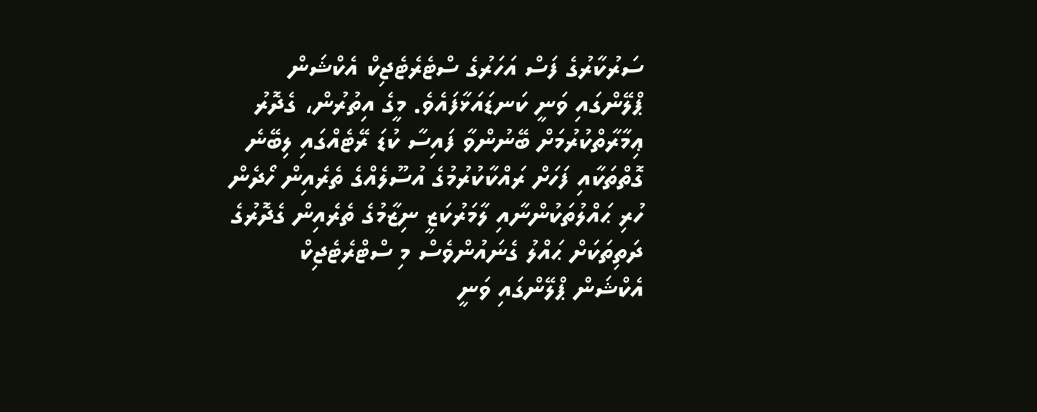ސަރުކާރުގެ ފަސް އަހަރުގެ ސްޓެރެޓެޖިކް އެކްޝަން ޕްލޭންގައި ވަނީ ކަނޑައަޅާފައެވެ. މީގެ އިތުރުން، ގެދޮރު ޢިމާރާތްކުރުމަށް ބޭނުންވާ ފައިސާ ކުޑަ ރޭޓެއްގައި ލިބޭނެ ގޮތްތަކާއި ފަހަށް ރައްކާކުރުމުގެ އުސޫލެއްގެ ތެރެއިން ހޯދެން ހުރި ޙައްލުތަކުންނާއި ލާމަރުކަޒީ ނިޒާމުގެ ތެރެއިން ގެދޮރުގެ ދަތިތަކަށް ޙައްލު ގެނައުންވެސް މި ސްޓްރެޓެޖިކް އެކްޝަން ޕްލޭންގައި ވަނީ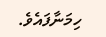ހިމަނާފައެވެ.